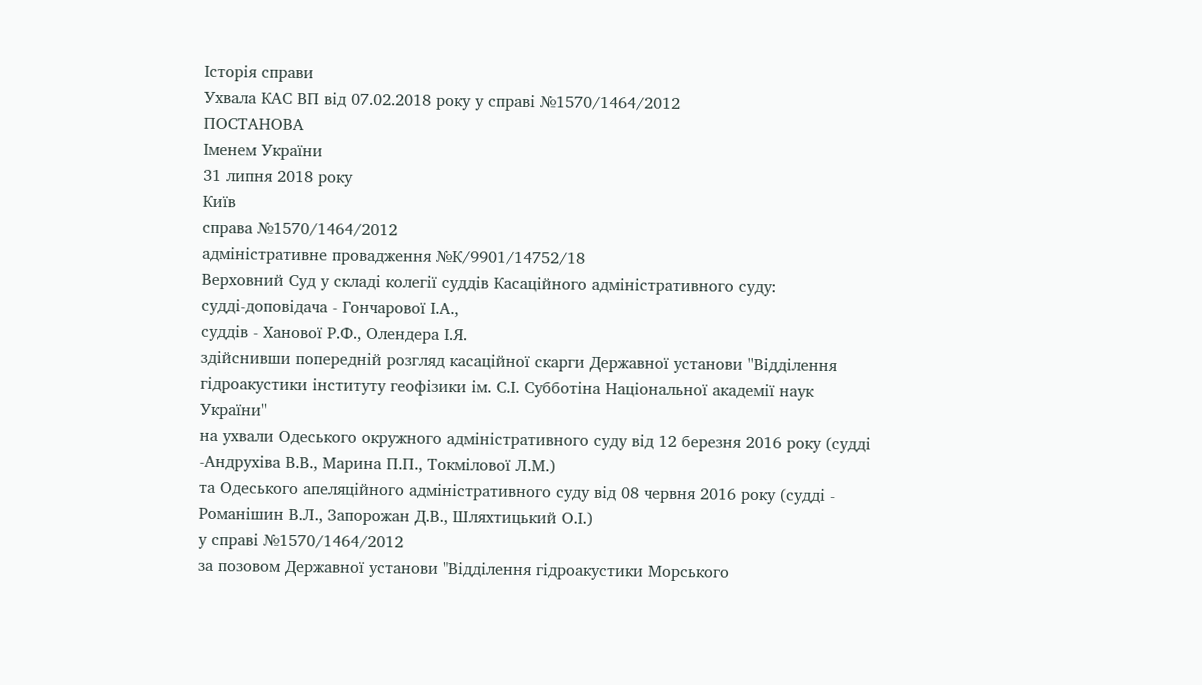Історія справи
Ухвала КАС ВП від 07.02.2018 року у справі №1570/1464/2012
ПОСТАНОВА
Іменем України
31 липня 2018 року
Київ
справа №1570/1464/2012
адміністративне провадження №К/9901/14752/18
Верховний Суд у складі колегії суддів Касаційного адміністративного суду:
судді-доповідача - Гончарової І.А.,
суддів - Ханової Р.Ф., Олендера І.Я.
здійснивши попередній розгляд касаційної скарги Державної установи ''Відділення гідроакустики інституту геофізики ім. С.І. Субботіна Національної академії наук України''
на ухвали Одеського окружного адміністративного суду від 12 березня 2016 року (судді -Андрухіва В.В., Марина П.П., Токмілової Л.М.)
та Одеського апеляційного адміністративного суду від 08 червня 2016 року (судді - Романішин В.Л., Запорожан Д.В., Шляхтицький О.І.)
у справі №1570/1464/2012
за позовом Державної установи "Відділення гідроакустики Морського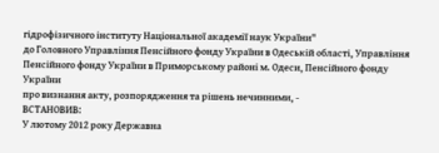гідрофізичного інституту Національної академії наук України"
до Головного Управління Пенсійного фонду України в Одеській області, Управління Пенсійного фонду України в Приморському районі м. Одеси, Пенсійного фонду України
про визнання акту, розпорядження та рішень нечинними, -
ВСТАНОВИВ:
У лютому 2012 року Державна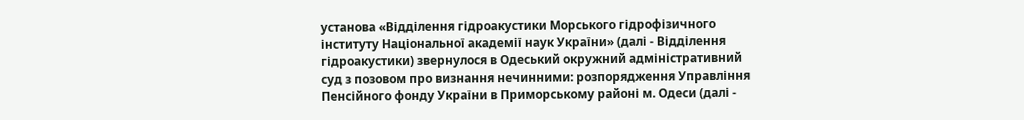установа «Відділення гідроакустики Морського гідрофізичного інституту Національної академії наук України» (далі - Відділення гідроакустики) звернулося в Одеський окружний адміністративний суд з позовом про визнання нечинними: розпорядження Управління Пенсійного фонду України в Приморському районі м. Одеси (далі -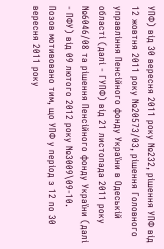УПФ) від 30 вересня 2011 року №232, рішення УПФ від 12 жовтня 2011 року №20573/03, рішення Головного управління Пенсійного фонду України в Одеській області (далі - ГУПФ) від 21 листопада 2011 року №6046/08 та рішення Пенсійного фонду України (далі - ПФУ) від 09 лютого 2012 року №3009\09-10.
Позов мотивовано тим, що УПФ у період з 12 по 30 вересня 2011 року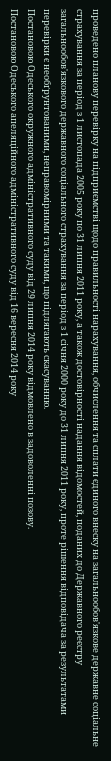проведено планову перевірку на підприємстві щодо правильності нарахування, обчислення та сплати єдиного внеску на загальнообов'язкове державне соціальне страхування за період з 1 листопада 2005 року по 31 липня 2011 року, а також достовірності надання відомостей, поданих до Державного реєстру загальнообов'язкового державного соціального страхування за період з 1 січня 2000 року до 31 липня 2011 року, проте рішення відповідача за результатами перевірки є необґрунтованими, неправомірними та такими, що підлягають скасуванню.
Постановою Одеського окружного адміністративного суду від 29 липня 2014 року відмовлено в задоволенні позову.
Постановою Одеського апеляційного адміністративного суду від 16 вересня 2014 року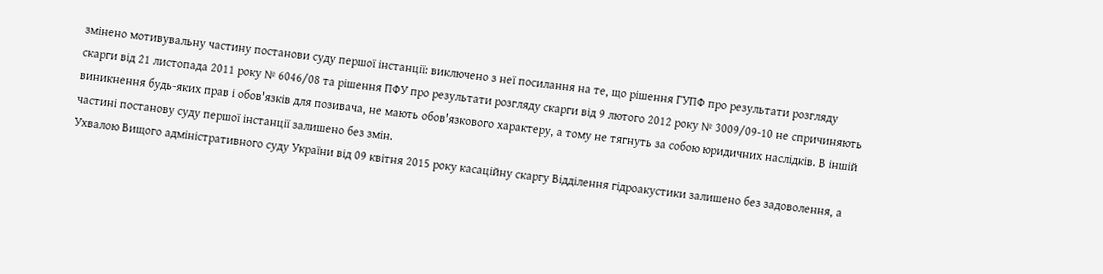змінено мотивувальну частину постанови суду першої інстанції: виключено з неї посилання на те, що рішення ГУПФ про результати розгляду скарги від 21 листопада 2011 року № 6046/08 та рішення ПФУ про результати розгляду скарги від 9 лютого 2012 року № 3009/09-10 не спричиняють виникнення будь-яких прав і обов'язків для позивача, не мають обов'язкового характеру, а тому не тягнуть за собою юридичних наслідків. В іншій частині постанову суду першої інстанції залишено без змін.
Ухвалою Вищого адміністративного суду України від 09 квітня 2015 року касаційну скаргу Відділення гідроакустики залишено без задоволення, а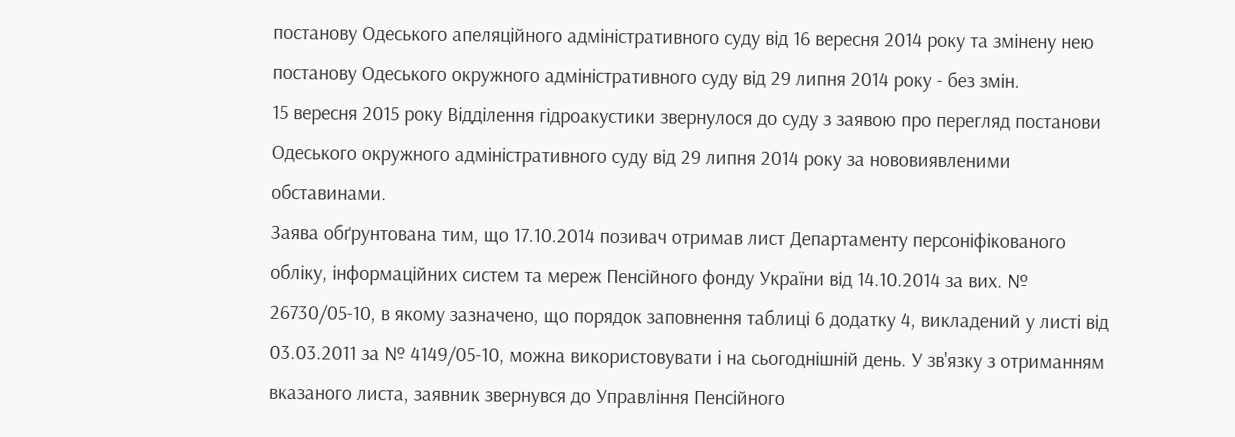постанову Одеського апеляційного адміністративного суду від 16 вересня 2014 року та змінену нею постанову Одеського окружного адміністративного суду від 29 липня 2014 року - без змін.
15 вересня 2015 року Відділення гідроакустики звернулося до суду з заявою про перегляд постанови Одеського окружного адміністративного суду від 29 липня 2014 року за нововиявленими обставинами.
Заява обґрунтована тим, що 17.10.2014 позивач отримав лист Департаменту персоніфікованого обліку, інформаційних систем та мереж Пенсійного фонду України від 14.10.2014 за вих. № 26730/05-10, в якому зазначено, що порядок заповнення таблиці 6 додатку 4, викладений у листі від 03.03.2011 за № 4149/05-10, можна використовувати і на сьогоднішній день. У зв'язку з отриманням вказаного листа, заявник звернувся до Управління Пенсійного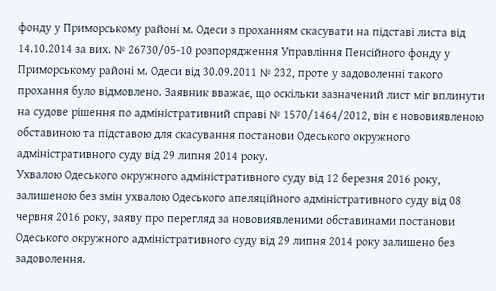фонду у Приморському районі м. Одеси з проханням скасувати на підставі листа від 14.10.2014 за вих. № 26730/05-10 розпорядження Управління Пенсійного фонду у Приморському районі м. Одеси від 30.09.2011 № 232, проте у задоволенні такого прохання було відмовлено. Заявник вважає, що оскільки зазначений лист міг вплинути на судове рішення по адміністративний справі № 1570/1464/2012, він є нововиявленою обставиною та підставою для скасування постанови Одеського окружного адміністративного суду від 29 липня 2014 року.
Ухвалою Одеського окружного адміністративного суду від 12 березня 2016 року, залишеною без змін ухвалою Одеського апеляційного адміністративного суду від 08 червня 2016 року, заяву про перегляд за нововиявленими обставинами постанови Одеського окружного адміністративного суду від 29 липня 2014 року залишено без задоволення.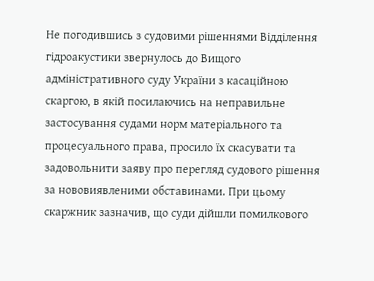Не погодившись з судовими рішеннями Відділення гідроакустики звернулось до Вищого адміністративного суду України з касаційною скаргою, в якій посилаючись на неправильне застосування судами норм матеріального та процесуального права, просило їх скасувати та задовольнити заяву про перегляд судового рішення за нововиявленими обставинами. При цьому скаржник зазначив, що суди дійшли помилкового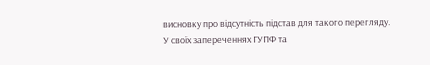висновку про відсутність підстав для такого перегляду.
У своїх запереченнях ГУПФ та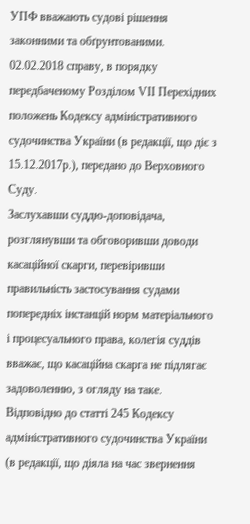УПФ вважають судові рішення законними та обґрунтованими.
02.02.2018 справу, в порядку передбаченому Розділом VІІ Перехідних положень Кодексу адміністративного судочинства України (в редакції, що діє з 15.12.2017р.), передано до Верховного Суду.
Заслухавши суддю-доповідача, розглянувши та обговоривши доводи касаційної скарги, перевіривши правильність застосування судами попередніх інстанцій норм матеріального і процесуального права, колегія суддів вважає, що касаційна скарга не підлягає задоволенню, з огляду на таке.
Відповідно до статті 245 Кодексу адміністративного судочинства України (в редакції, що діяла на час звернення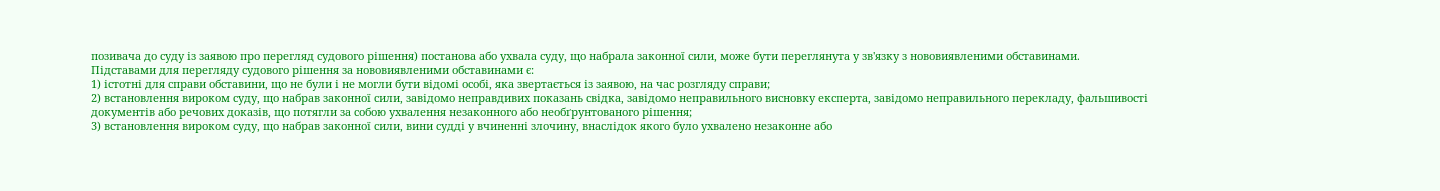позивача до суду із заявою про перегляд судового рішення) постанова або ухвала суду, що набрала законної сили, може бути переглянута у зв'язку з нововиявленими обставинами.
Підставами для перегляду судового рішення за нововиявленими обставинами є:
1) істотні для справи обставини, що не були і не могли бути відомі особі, яка звертається із заявою, на час розгляду справи;
2) встановлення вироком суду, що набрав законної сили, завідомо неправдивих показань свідка, завідомо неправильного висновку експерта, завідомо неправильного перекладу, фальшивості документів або речових доказів, що потягли за собою ухвалення незаконного або необґрунтованого рішення;
3) встановлення вироком суду, що набрав законної сили, вини судді у вчиненні злочину, внаслідок якого було ухвалено незаконне або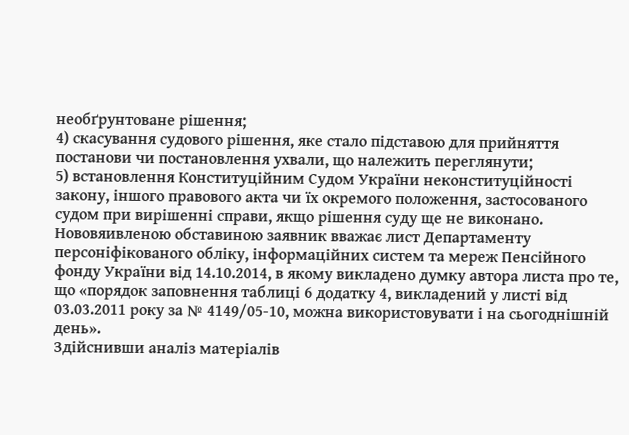необґрунтоване рішення;
4) скасування судового рішення, яке стало підставою для прийняття постанови чи постановлення ухвали, що належить переглянути;
5) встановлення Конституційним Судом України неконституційності закону, іншого правового акта чи їх окремого положення, застосованого судом при вирішенні справи, якщо рішення суду ще не виконано.
Нововяивленою обставиною заявник вважає лист Департаменту персоніфікованого обліку, інформаційних систем та мереж Пенсійного фонду України від 14.10.2014, в якому викладено думку автора листа про те, що «порядок заповнення таблиці 6 додатку 4, викладений у листі від 03.03.2011 року за № 4149/05-10, можна використовувати і на сьогоднішній день».
Здійснивши аналіз матеріалів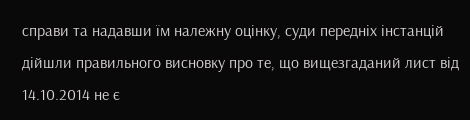справи та надавши їм належну оцінку, суди передніх інстанцій дійшли правильного висновку про те, що вищезгаданий лист від 14.10.2014 не є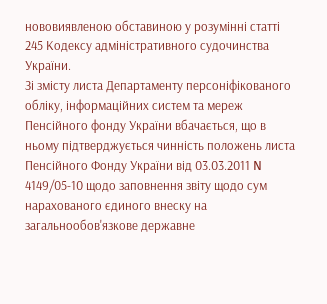нововиявленою обставиною у розумінні статті 245 Кодексу адміністративного судочинства України.
Зі змісту листа Департаменту персоніфікованого обліку, інформаційних систем та мереж Пенсійного фонду України вбачається, що в ньому підтверджується чинність положень листа Пенсійного Фонду України від 03.03.2011 N 4149/05-10 щодо заповнення звіту щодо сум нарахованого єдиного внеску на загальнообов'язкове державне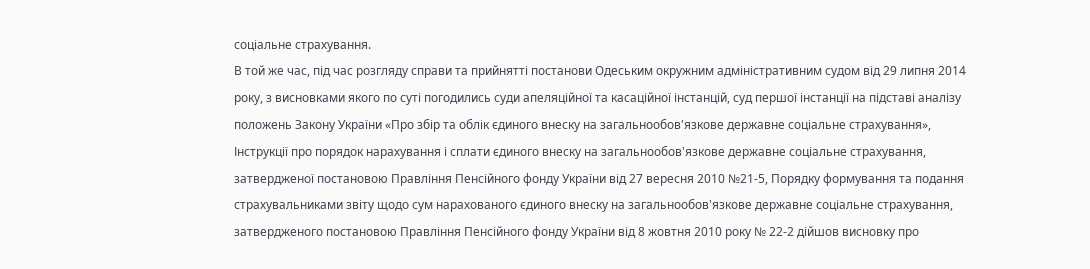соціальне страхування.
В той же час, під час розгляду справи та прийнятті постанови Одеським окружним адміністративним судом від 29 липня 2014 року, з висновками якого по суті погодились суди апеляційної та касаційної інстанцій, суд першої інстанції на підставі аналізу положень Закону України «Про збір та облік єдиного внеску на загальнообов'язкове державне соціальне страхування», Інструкції про порядок нарахування і сплати єдиного внеску на загальнообов'язкове державне соціальне страхування, затвердженої постановою Правління Пенсійного фонду України від 27 вересня 2010 №21-5, Порядку формування та подання страхувальниками звіту щодо сум нарахованого єдиного внеску на загальнообов'язкове державне соціальне страхування, затвердженого постановою Правління Пенсійного фонду України від 8 жовтня 2010 року № 22-2 дійшов висновку про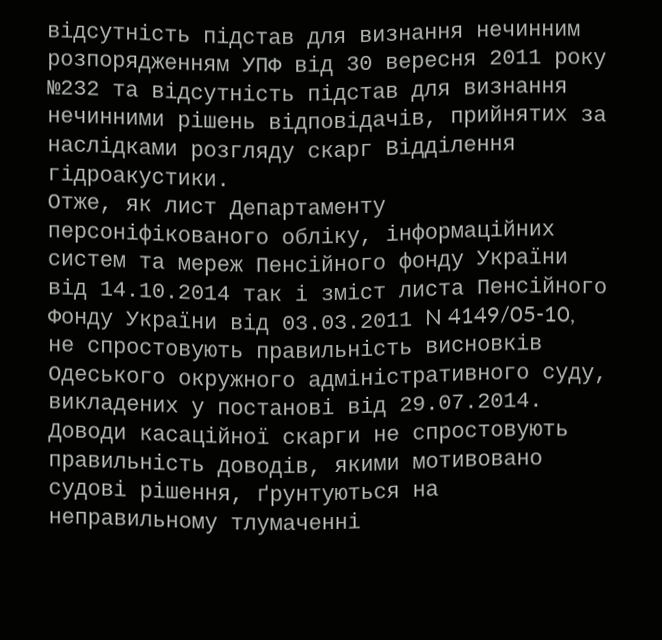відсутність підстав для визнання нечинним розпорядженням УПФ від 30 вересня 2011 року №232 та відсутність підстав для визнання нечинними рішень відповідачів, прийнятих за наслідками розгляду скарг Відділення гідроакустики.
Отже, як лист Департаменту персоніфікованого обліку, інформаційних систем та мереж Пенсійного фонду України від 14.10.2014 так і зміст листа Пенсійного Фонду України від 03.03.2011 N 4149/05-10, не спростовують правильність висновків Одеського окружного адміністративного суду, викладених у постанові від 29.07.2014.
Доводи касаційної скарги не спростовують правильність доводів, якими мотивовано судові рішення, ґрунтуються на неправильному тлумаченні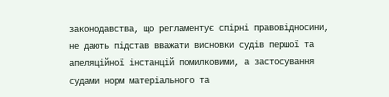законодавства, що регламентує спірні правовідносини, не дають підстав вважати висновки судів першої та апеляційної інстанцій помилковими, а застосування судами норм матеріального та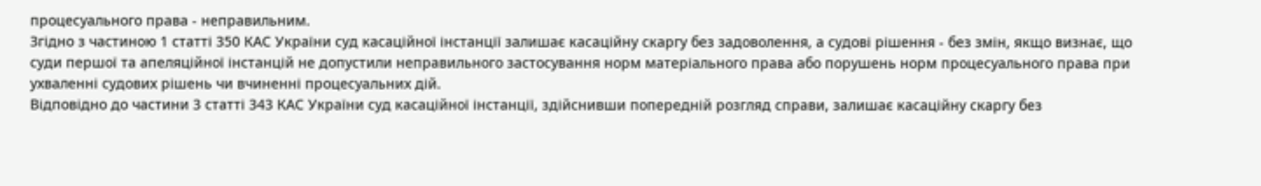процесуального права - неправильним.
Згідно з частиною 1 статті 350 КАС України суд касаційної інстанції залишає касаційну скаргу без задоволення, а судові рішення - без змін, якщо визнає, що суди першої та апеляційної інстанцій не допустили неправильного застосування норм матеріального права або порушень норм процесуального права при ухваленні судових рішень чи вчиненні процесуальних дій.
Відповідно до частини 3 статті 343 КАС України суд касаційної інстанції, здійснивши попередній розгляд справи, залишає касаційну скаргу без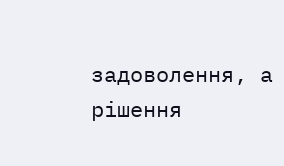задоволення, а рішення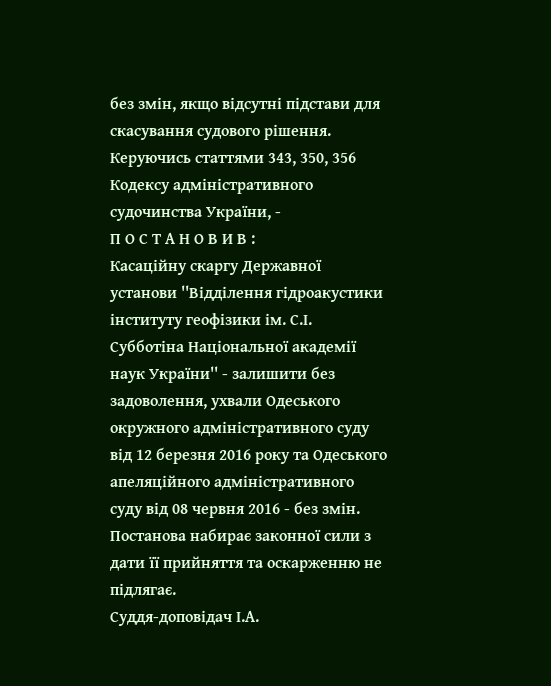без змін, якщо відсутні підстави для скасування судового рішення.
Керуючись статтями 343, 350, 356 Кодексу адміністративного судочинства України, -
П О С Т А Н О В И В :
Касаційну скаргу Державної установи ''Відділення гідроакустики інституту геофізики ім. С.І. Субботіна Національної академії наук України'' - залишити без задоволення, ухвали Одеського окружного адміністративного суду від 12 березня 2016 року та Одеського апеляційного адміністративного суду від 08 червня 2016 - без змін.
Постанова набирає законної сили з дати її прийняття та оскарженню не підлягає.
Суддя-доповідач І.А.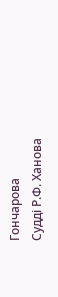Гончарова
Судді Р.Ф. Ханова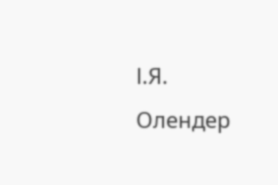І.Я. Олендер